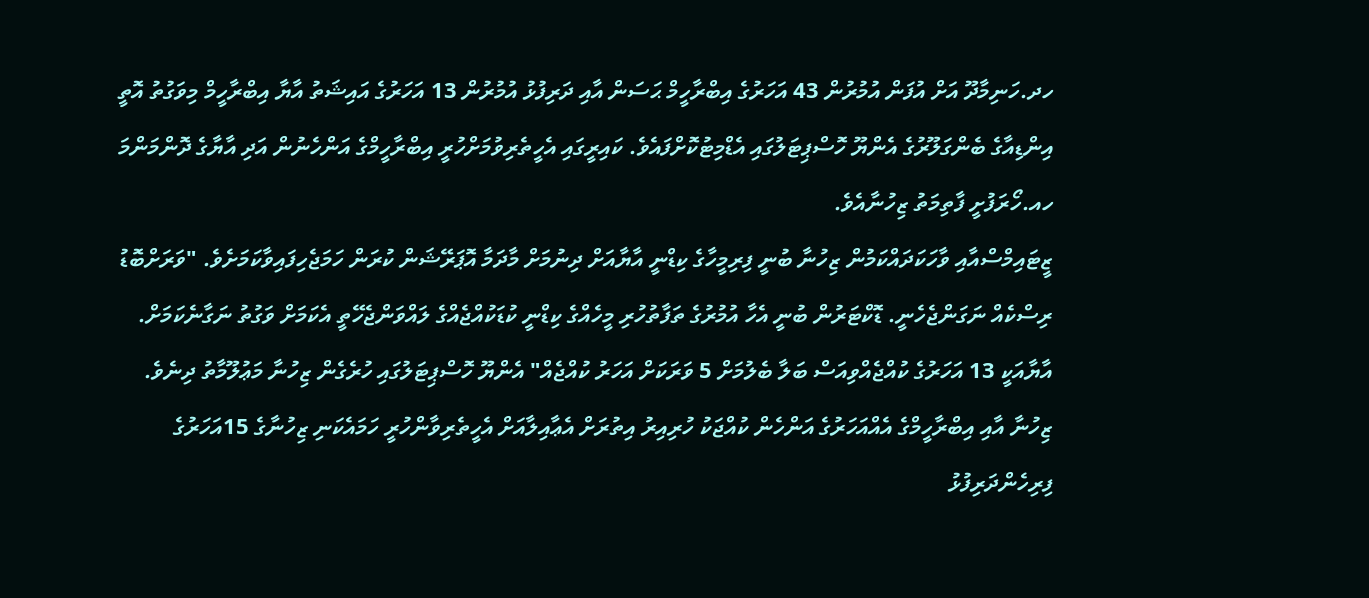ހދ.ހަނިމާދޫ އަށް އުފަން އުމުރުން 43 އަހަރުގެ އިބްރާހީމް ޙަސަން އާއި ދަރިފުޅު އުމުރުން 13 އަހަރުގެ އައިޝަތު އާޔާ އިބްރާހީމް މިވަގުތު އޮތީ އިންޑިއާގެ ބެންގަލޫރުގެ އެންޔޫ ހޮސްޕިޓަލުގައި އެޑްމިޓުކޮށްފައެވެ. ކައިރީގައި އެހީތެރިވުމަށްހުރީ އިބްރާހީމްގެ އަންހެނުން އަދި އާޔާގެ ދޮންމަންމަ ހއ.ހޯރަފުށީ ފާތިމަތު ޒިހުނާއެވެ.
ޒީޓައިމްސްއާއި ވާހަކަދައްކަމުން ޒިހުނާ ބުނީ ފިރިމީހާގެ ކިޑްނީ އާޔާއަށް ދިނުމަށް މާދަމާ އޮޕަރޭޝަން ކުރަން ހަމަޖެހިފައިވާކަމަށެވެ. "ވަރަށްބޮޑު ރިސްކެއް ނަގަންޖެހެނީ. ޑޮކްޓަރުން ބުނީ އެހާ އުމުރުގެ ތަފާތުހުރި މީހެއްގެ ކިޑްނީ ކުޑަކުއްޖެއްގެ ލައްވަންޖެހޭތީ އެކަމަށް ވަގުތު ނަގާނެކަމަށް. އާޔާއަކީ 13 އަހަރުގެ ކުއްޖެއްވިއަސް ބަލާ ބެލުމަށް 5 ވަރަކަށް އަހަރު ކުއްޖެއް" އެންޔޫ ހޮސްޕިޓަލުގައި ހުރެގެން ޒިހުނާ މަޢުލޫމާތު ދިނެވެ.
ޒިހުނާ އާއި އިބްރާހީމްގެ އެއްއަހަރުގެ އަންހެން ކުއްޖަކު ހުރިއިރު އިތުރަށް އެޢާއިލާއަށް އެހީތެރިވާންހުރީ ހަމައެކަނި ޒިހުނާގެ 15އަހަރުގެ ފިރިހެންދަރިފުޅު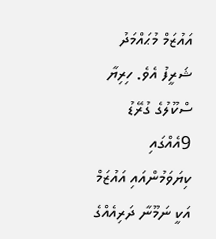އައުޒަމް މުޙައްމަދު ޝަރީފު އެވެ. ހިރިޔާ ސްކޫލުގެ ގުރޭޑު 9އެއްގައި ކިޔަވަމުންއައި އައުޒަމް އަކީ ނަމޫނާ ދަރިއެއްގެ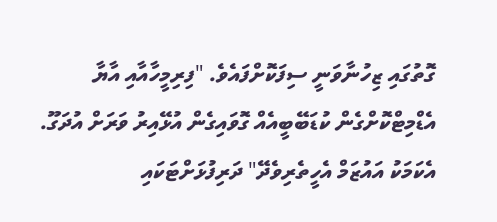ގޮތުގައި ޒިހުނާވަނީ ސިފަކޮށްފައެވެ. "ފިރިމީހާއާއި އާޔާ އެޑްމިޓްކޮށްގެން ކުޑަބޭބީއެއް ގޮވައިގެން އުޅޭއިރު ވަރަށް އުދަގޫ. އެކަމަކު އައުޒަމް އެހީތެރިވެދޭ" ދަރިފުޅަށްޓަކައި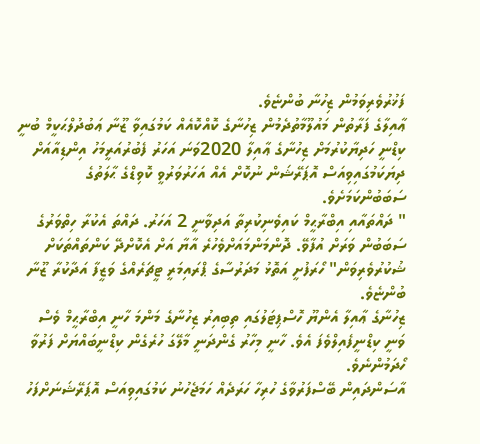ފަޚުރުވެރިވަމުން ޒިހުނާ ބުންޏެވެ.
ޢާއިލާގެ ފަރާތުން މައުލޫމާތުދެމުން ޒިހުނާގެ ކޮއްކޮއެއް ކަމުގައިވާ ޒޫނާ ޢަބުދުލްޙަކީމް ބުނީ ކިޑްނީ ހަދިޔާކުރުމަށް ޒިހުނާގެ ޢާއިލާ 2020ވަނަ އަހަރު ފެބުރުއަރީމަހު އިންޑިއާއަށް ދިޔަކަމުގައިވިއަސް އޮޕަރޭޝަން ނުކޮށް އެއް އަހަރުވަރުވީ ކޮވިޑްގެ ޙާލަތުގެ ސަބަބުންކަމަށެވެ.
" ދައްތައާއި އިބްރާޙީމް ކައިވެނިކުރިތާ އަދިވާނީ 2 އަހަރު. ދައްތަ އެކުރާ ހިތްވަރުގެ ސަބަބުން ވަރަށް އުފާވޭ. ދޮންމަންމައަށްވެހުރެ އާޔާ އަށް އެކޮށްދޭ ކަންތައްތަކަށް ޝުކުރުވެރިވަން" ހޯރަފުށީ އަތޮޅު މަދަރުސާގެ ޕްރައިމަރީ ޓީޗަރެއްގެ ވަޒީފާ އަދާކުރާ ޒޫނާ ބުންޏެވެ.
ޒިހުނާގެ ޢާއިލާ އެންޔޫ ހޮސްޕިޓަލުގައި ތިބިއިރު ޒިހުނާގެ މަންމަ ހާނީ އިބްރާޙީމް ވެސް ވަނީ ކިޑްނީފެއިލްވެފަ އެވެ. ހާނީ މިހާރު ގެންދަނީ މާލޭގަ ހުރެގެން ކިޑްނީބައްޔަށް ފަރުވާ ހޯދަމުންނެވެ.
އާސަންދައިން ބޭސްފަރުވާގެ ހުރިހާ ހަރަދެއް ހަމަޖެހުނު ކަމުގައިވިއަސް އޮޕަރޭޝަނަށްފަހު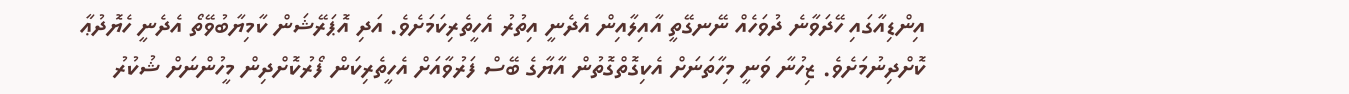އިންޑިއާގައި ހޭދަވާނެ ދުވަހެއް ނޭނގޭތީ އާއިލާއިން އެދެނީ އިތުރު އެހީތެރިކަމަށެވެ. އަދި އޮޕަރޭޝަން ކާމިޔާބުވޭތޯ އެދެނީ ހެޔޮދުޢާ ކޮށްދިނުމަށެވެ. ޒިހުނާ ވަނީ މިހާތަނަށް އެކިގޮތްގޮތުން އާޔާގެ ބޭސް ފަރުވާއަށް އެހީތެރިކަން ފޯރުކޮށްދިން މީހުންނަށް ޝުކުރު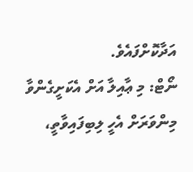އަދާކޮށްފައެވެ.
ނޯޓް: މި ޢާއިލާ އަށް އެކަށީގެންވާ މިންވަރަށް އެހީ ލިބިފައިވާތީ،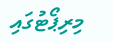މިރިޕޯޓުގައި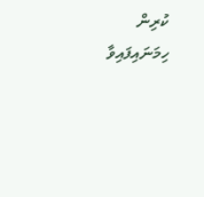ކުރިން ހިމަނައިފައިވާ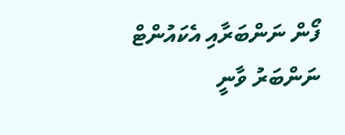ފޯން ނަންބަރާއި އެކައުންޓް ނަންބަރު ވާނީ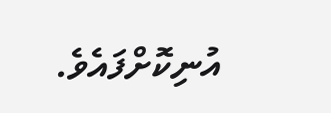އުނިކޮށްފައެވެ.